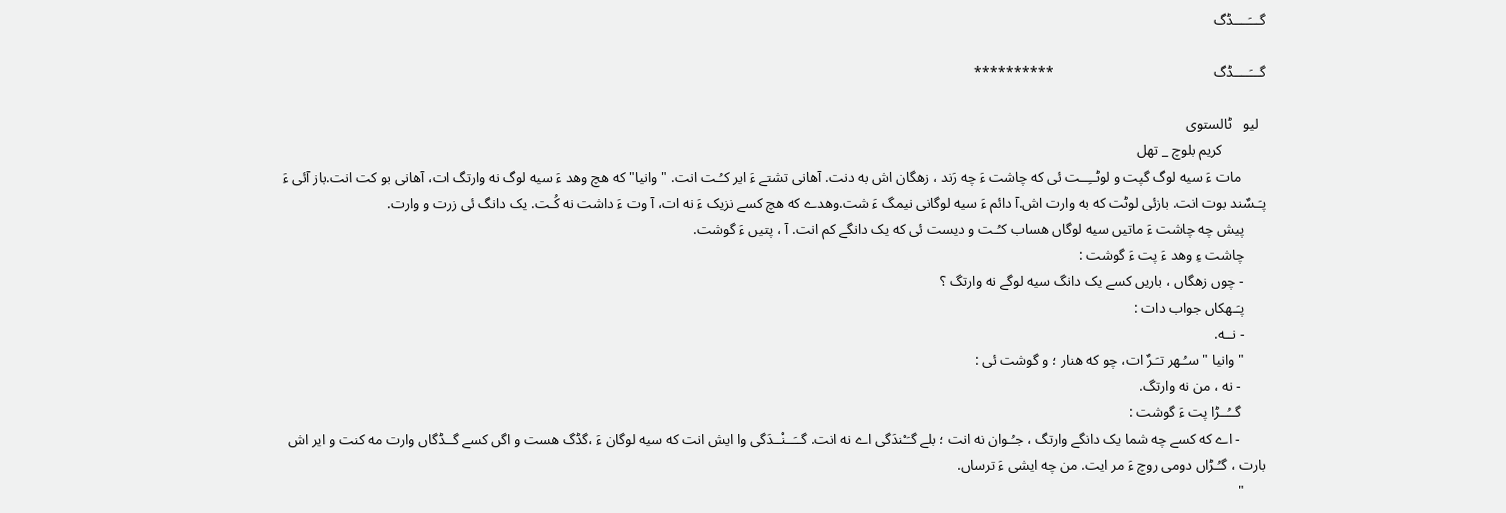گـــَــــڈگ

گـــَــــڈگ                                            **********

  لیو   ٹالستوی
            کریم بلوچ _ تهل
       مات ءَ سیه لوگ گپت و لوٹــِــت ئی که چاشت ءَ چه رَند ، زهگان اش به دنت. آهانی تشتے ءَ ایر کـُـت انت. " وانیا" که هچ وهد ءَ سیه لوگ نه وارتگ ات، آهانی بو کت انت.باز آئی ءَ پـَـسٌند بوت انت. بازئی لوٹت که به وارت اش.آ دائم ءَ سیه لوگانی نیمگ ءَ شت.وهدے که هچ کسے نزیک ءَ نه ات، آ وت ءَ داشت نه کُـت. یک دانگ ئی زرت و وارت.
      پیش چه چاشت ءَ ماتیں سیه لوگاں هساب کـُـت و دیست ئی که یک دانگے کم انت. آ ، پتیں ءَ گوشت.
      چاشت ءِ وهد ءَ پت ءَ گوشت :
      - چوں زهگاں ، باریں کسے یک دانگ سیه لوگے نه وارتگ ؟
      پـَـهکاں جواب دات :
      - نــه.
      " وانیا " سـُـهر تـَـرٌ ات، چو که هنار ؛ و گوشت ئی :
       - نه ، من نه وارتگ.
       گــُــڑا پت ءَ گوشت :
       - اے که کسے چه شما یک دانگے وارتگ ، جـُـوان نه انت ؛ بلے گـَـْندَگی اے نه انت. گــَــنْــدَگی وا ایش انت که سیه لوگان ءَ ،گڈگ هست و اگں کسے گــڈگاں وارت مه کنت و ایر اش بارت ، گـُـڑاں دومی روچ ءَ مر ایت. من چه ایشی ءَ ترساں.
      "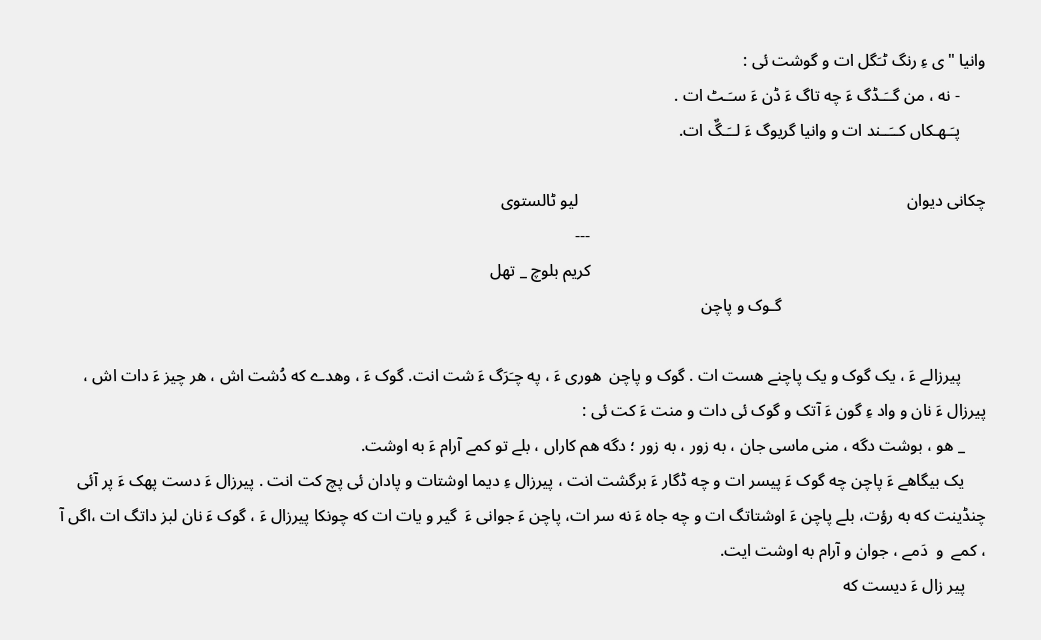وانیا "ی ءِ رنگ ٹـَگل ات و گوشت ئی :
      - نه ، من گــَـڈگ ءَ چه تاگ ءَ ڈن ءَ سـَـٹ ات .
      پـَـهـکاں کــَــند ات و وانیا گریوگ ءَ لــَـگٌ ات.

چکانی دیوان                                                                               لیو ٹالستوی
                                                                                               ---
                                                                                               کریم بلوچ _ تهل
                                                 گـوک و پاچن

      پیرزالے ءَ ، یک گوک و یک پاچنے هست ات . گوک و پاچن  هوری ءَ ، په چـَرَگ ءَ شت انت. گوک ءَ ، وهدے که دُشت اش ، هر چیز ءَ دات اش ، پیرزال ءَ نان و واد ءِ گون ءَ آتک و گوک ئی دات و منت ءَ کت ئی :
     _ هو ، بوشت دگه ، منی ماسی جان ، به زور ، به زور ؛ دگه هم کاراں ، بلے تو کمے آرام ءَ به اوشت.
     یک بیگاهے ءَ پاچن چه گوک ءَ پیسر ات و چه ڈگار ءَ برگشت انت ، پیرزال ءِ دیما اوشتات و پادان ئی پچ کت انت . پیرزال ءَ دست پهک ءَ پر آئی چنڈینت که به رؤت، بلے پاچن ءَ اوشتاتگ ات و چه جاه ءَ نه سر ات، پاچن ءَ جوانی ءَ  گیر و یات ات که چونکا پیرزال ءَ ، گوک ءَ نان لبز داتگ ات ،اگں آ ، کمے  و  دَمے ، جوان و آرام به اوشت ایت.
     پیر زال ءَ دیست که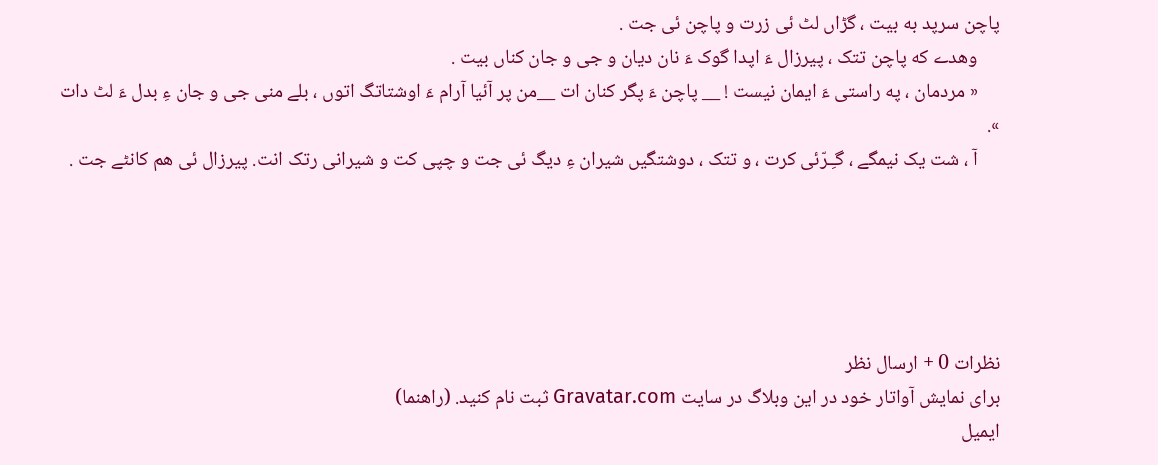پاچن سرپد به بیت ، گڑاں لٹ ئی زرت و پاچن ئی جت .
     وهدے که پاچن تتک ، پیرزال ءَ اپدا گوک ءَ نان دیان و جی و جان کناں بیت .
     « مردمان ، په راستی ءَ ایمان نیست ! __ پاچن ءَ پگر کنان ات __من پر آئیا آرام ءَ اوشتاتگ اتوں ، بلے منی جی و جان ءِ بدل ءَ لٹ دات ».
     آ ، شت یک نیمگے ، گـِـرّئی کرت ، و تتک ، دوشتگیں شیران ءِ دیگ ئی جت و چپی کت و شیرانی رتک انت. پیرزال ئی هم کانٹے جت .





نظرات 0 + ارسال نظر
برای نمایش آواتار خود در این وبلاگ در سایت Gravatar.com ثبت نام کنید. (راهنما)
ایمیل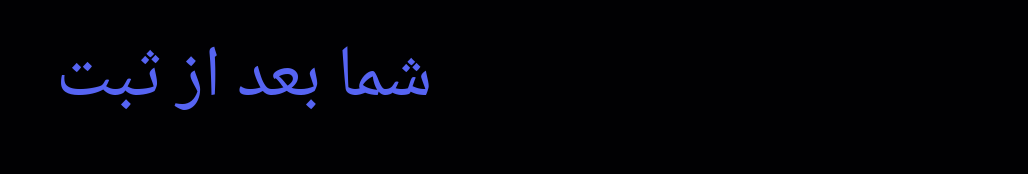شما بعد از ثبت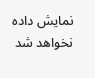نمایش داده نخواهد شد